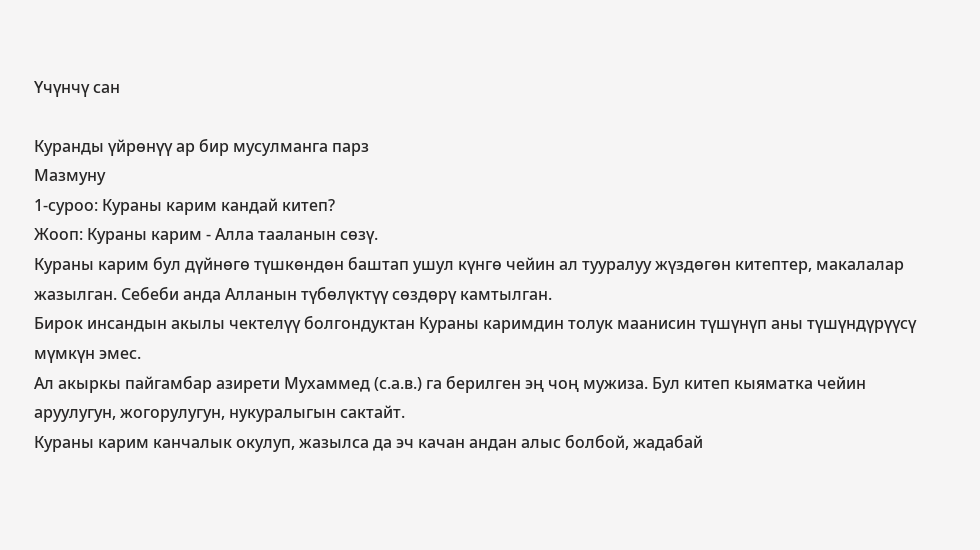Үчүнчү сан

Куранды үйрөнүү ар бир мусулманга парз
Мазмуну
1-суроо: Кураны карим кандай китеп?
Жооп: Кураны карим - Алла тааланын сөзү.
Кураны карим бул дүйнөгө түшкөндөн баштап ушул күнгө чейин ал тууралуу жүздөгөн китептер, макалалар жазылган. Себеби анда Алланын түбөлүктүү сөздөрү камтылган.
Бирок инсандын акылы чектелүү болгондуктан Кураны каримдин толук маанисин түшүнүп аны түшүндүрүүсү мүмкүн эмес.
Ал акыркы пайгамбар азирети Мухаммед (с.а.в.) га берилген эң чоң мужиза. Бул китеп кыяматка чейин аруулугун, жогорулугун, нукуралыгын сактайт.
Кураны карим канчалык окулуп, жазылса да эч качан андан алыс болбой, жадабай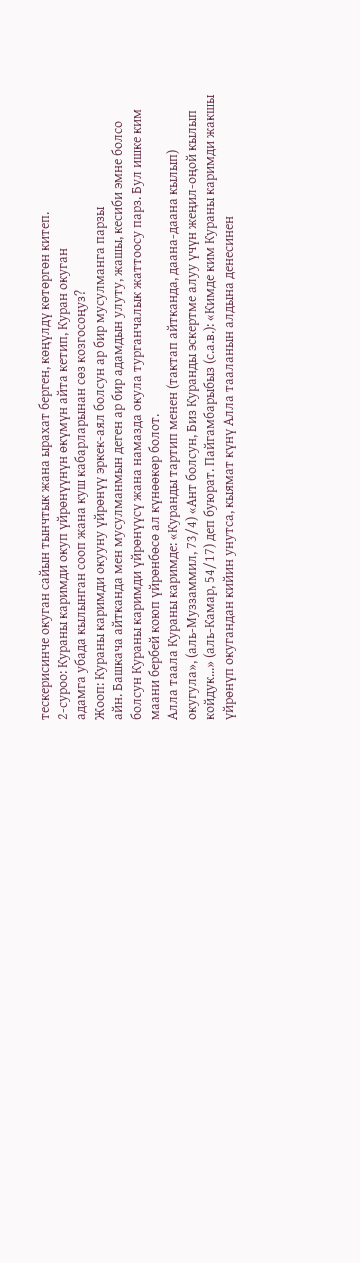тескерисинче окуган сайын тынчтык жана ырахат берген, көңүлдү көтөргөн китеп.
2-суроо: Кураны каримди окуп үйрөнүүнүн өкүмүн айта кетип, Куран окуган
адамга убада кылынган сооп жана куш кабарларынан сөз козгосоңуз?
Жооп: Кураны каримди окууну үйрөнүү эркек-аял болсун ар бир мусулманга парзы
айн. Башкача айтканда мен мусулманмын деген ар бир адамдын улуту, жашы, кесиби эмне болсо болсун Кураны каримди үйрөнүүсү жана намазда окула турганчалык жаттоосу парз. Бул ишке ким маани бербей коюп үйрөнбөсө ал күнөөкөр болот.
Алла таала Кураны каримде: «Куранды тартип менен (тактап айтканда, даана-даана кылып) окугула», (аль-Муззаммил, 73/4) «Ант болсун, Биз Куранды эскертме алуу үчүн жеңил-оңой кылып койдук...» (аль-Камар, 54/17) деп буюрат. Пайгамбарыбыз (с.а.в.): «Кимде ким Кураны каримди жакшы үйрөнүп окугандан кийин унутса, кыямат күнү Алла тааланын алдына денесинен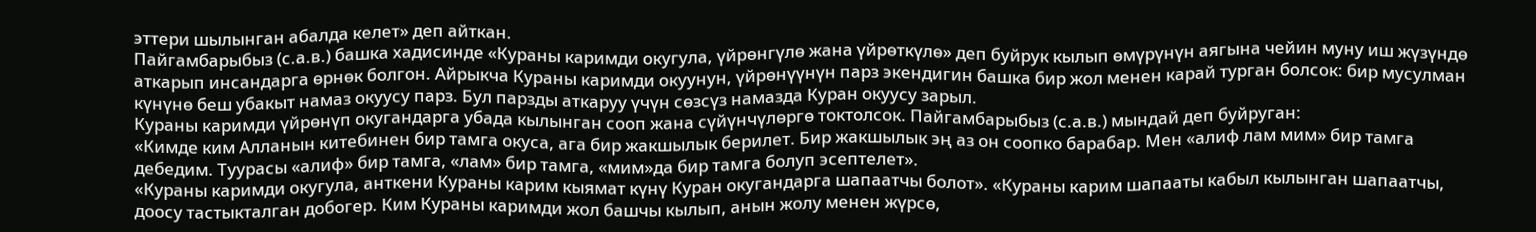эттери шылынган абалда келет» деп айткан.
Пайгамбарыбыз (с.а.в.) башка хадисинде «Кураны каримди окугула, үйрөнгүлө жана үйрөткүлө» деп буйрук кылып өмүрүнүн аягына чейин муну иш жүзүндө аткарып инсандарга өрнөк болгон. Айрыкча Кураны каримди окуунун, үйрөнүүнүн парз экендигин башка бир жол менен карай турган болсок: бир мусулман күнүнө беш убакыт намаз окуусу парз. Бул парзды аткаруу үчүн сөзсүз намазда Куран окуусу зарыл.
Кураны каримди үйрөнүп окугандарга убада кылынган сооп жана сүйүнчүлөргө токтолсок. Пайгамбарыбыз (с.а.в.) мындай деп буйруган:
«Кимде ким Алланын китебинен бир тамга окуса, ага бир жакшылык берилет. Бир жакшылык эң аз он соопко барабар. Мен «алиф лам мим» бир тамга дебедим. Туурасы «алиф» бир тамга, «лам» бир тамга, «мим»да бир тамга болуп эсептелет».
«Кураны каримди окугула, анткени Кураны карим кыямат күнү Куран окугандарга шапаатчы болот». «Кураны карим шапааты кабыл кылынган шапаатчы, доосу тастыкталган добогер. Ким Кураны каримди жол башчы кылып, анын жолу менен жүрсө,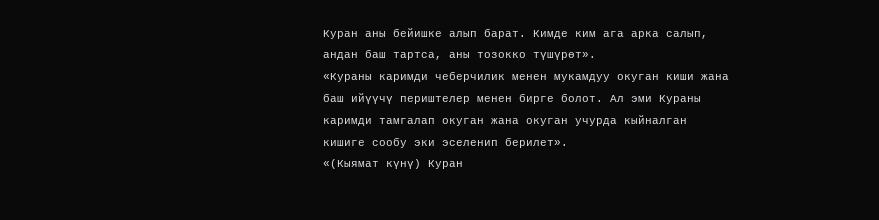Куран аны бейишке алып барат. Кимде ким ага арка салып, андан баш тартса, аны тозокко түшүрөт».
«Кураны каримди чеберчилик менен мукамдуу окуган киши жана баш ийүүчү периштелер менен бирге болот. Ал эми Кураны каримди тамгалап окуган жана окуган учурда кыйналган кишиге сообу эки эселенип берилет».
«(Кыямат күнү) Куран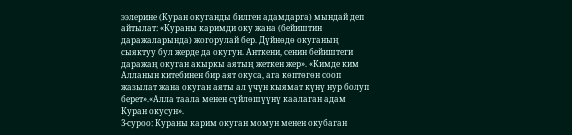ээлерине (Куран окуганды билген адамдарга) мындай деп айтылат: «Кураны каримди оку жана (бейиштин даражаларында) жогорулай бер. Дүйнөдө окуганың сыяктуу бул жерде да окугун. Анткени, сенин бейиштеги даражаң окуган акыркы аятың жеткен жер». «Кимде ким Алланын китебинен бир аят окуса, ага көптөгөн сооп жазылат жана окуган аяты ал үчүн кыямат күнү нур болуп берет».«Алла таала менен сүйлөшүүнү каалаган адам Куран окусун».
3-суроо: Кураны карим окуган момун менен окубаган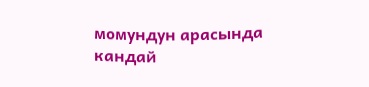момундун арасында
кандай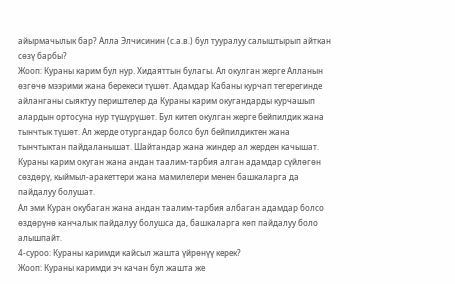айырмачылык бар? Алла Элчисинин (с.а.в.) бул тууралуу салыштырып айткан сөзү барбы?
Жооп: Кураны карим бул нур. Хидаяттын булагы. Ал окулган жерге Алланын өзгөчө мээрими жана берекеси түшөт. Адамдар Кабаны курчап тегерегинде айланганы сыяктуу периштелер да Кураны карим окугандарды курчашып алардын ортосуна нур түшүрүшөт. Бул китеп окулган жерге бейпилдик жана тынчтык түшөт. Ал жерде отургандар болсо бул бейпилдиктен жана тынчтыктан пайдаланышат. Шайтандар жана жиндер ал жерден качышат.
Кураны карим окуган жана андан таалим-тарбия алган адамдар сүйлөгөн сөздөрү, кыймыл-аракеттери жана мамилелери менен башкаларга да пайдалуу болушат.
Ал эми Куран окубаган жана андан таалим-тарбия албаган адамдар болсо өздөрүнө канчалык пайдалуу болушса да, башкаларга көп пайдалуу боло алышпайт.
4-суроо: Кураны каримди кайсыл жашта үйрөнүү керек?
Жооп: Кураны каримди эч качан бул жашта же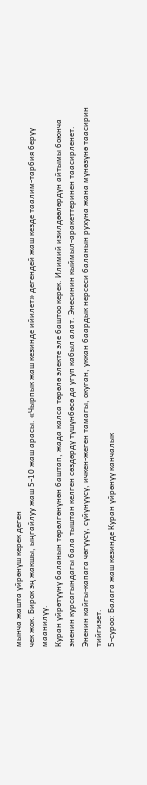мынча жашта үйрөнүш керек деген
чек жок. Бирок эң жакшы, ыңгайлуу жаш 5-10 жаш арасы. «Чырпык жаш кезинде ийилет» дегендей жаш кезде таалим-тарбия берүү маанилүү.
Куран үйрөтүүнү баланын төрөлгөнүнөн баштап, жада калса төрөлө электе эле баштоо керек. Илимий изилдөөлөрдүн айтымы боюнча эненин курсагындагы бала тыштан келген сөздөрдү түшүнбөсө да угуп кабыл алат. Энесинин кыймыл-аракеттеринен таасирленет. Эненин кайгы-капага чөгүүсү, сүйүнүүсү, ичкен-жеген тамагы, окуган, уккан баардык нерсеси баланын рухуна жана мүнөзүнө таасирин тийгизет.
5-суроо: Балага жаш кезинде Куран үйрөнүү канчалык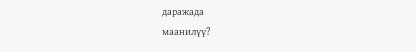даражада
маанилүү?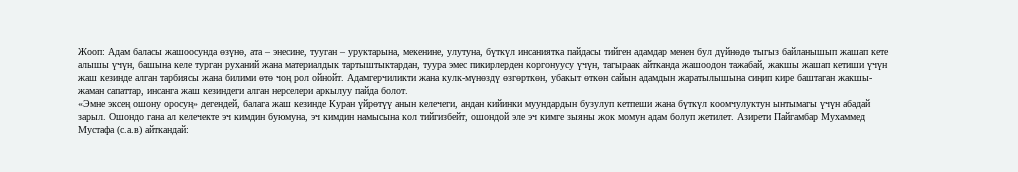Жооп: Адам баласы жашоосунда өзүнө, ата – энесине, тууган – уруктарына, мекенине, улутуна, бүткүл инсаниятка пайдасы тийген адамдар менен бул дүйнөдө тыгыз байланышып жашап кете алышы үчүн, башына келе турган руханий жана материалдык тартыштыктардан, туура эмес пикирлерден коргонуусу үчүн, тагыраак айтканда жашоодон тажабай, жакшы жашап кетиши үчүн жаш кезинде алган тарбиясы жана билими өтө чоң рол ойнойт. Адамгерчиликти жана кулк-мүнөздү өзгөрткөн, убакыт өткөн сайын адамдын жаратылышына сиңип кире баштаган жакшы-жаман сапаттар, инсанга жаш кезиндеги алган нерселери аркылуу пайда болот.
«Эмне эксең ошону оросуң» дегендей, балага жаш кезинде Куран үйрөтүү анын келечеги, андан кийинки муундардын бузулуп кетпеши жана бүткүл коомчулуктун ынтымагы үчүн абадай зарыл. Ошондо гана ал келечекте эч кимдин буюмуна, эч кимдин намысына кол тийгизбейт, ошондой эле эч кимге зыяны жок момун адам болуп жетилет. Азирети Пайгамбар Мухаммед Мустафа (с.а.в) айткандай: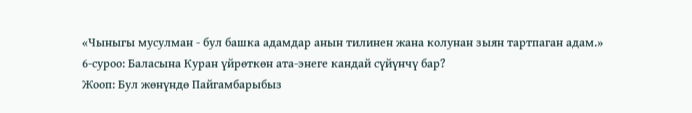«Чыныгы мусулман - бул башка адамдар анын тилинен жана колунан зыян тартпаган адам.»
6-суроо: Баласына Куран үйрөткөн ата-энеге кандай сүйүнчү бар?
Жооп: Бул жөнүндө Пайгамбарыбыз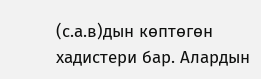(с.а.в)дын көптөгөн хадистери бар. Алардын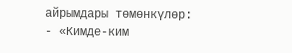айрымдары төмөнкүлөр:
- «Кимде-ким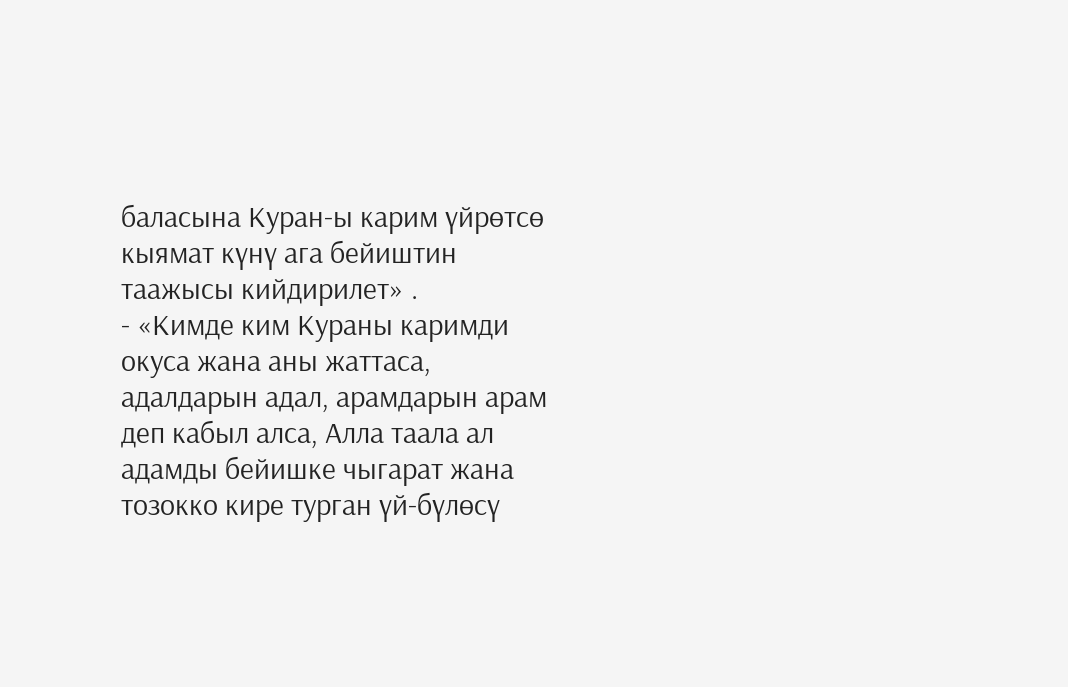баласына Куран-ы карим үйрөтсө кыямат күнү ага бейиштин таажысы кийдирилет» .
- «Кимде ким Кураны каримди окуса жана аны жаттаса, адалдарын адал, арамдарын арам деп кабыл алса, Алла таала ал адамды бейишке чыгарат жана тозокко кире турган үй-бүлөсү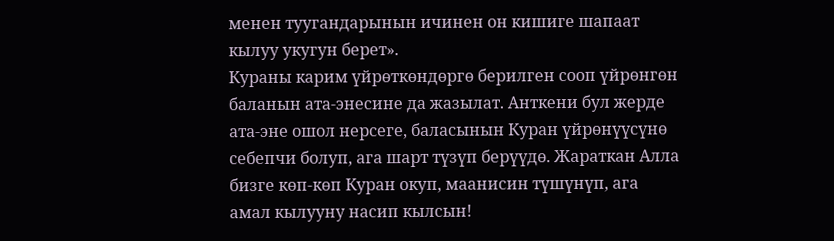менен туугандарынын ичинен он кишиге шапаат кылуу укугун берет».
Кураны карим үйрөткөндөргө берилген сооп үйрөнгөн баланын ата-энесине да жазылат. Анткени бул жерде ата-эне ошол нерсеге, баласынын Куран үйрөнүүсүнө себепчи болуп, ага шарт түзүп берүүдө. Жараткан Алла бизге көп-көп Куран окуп, маанисин түшүнүп, ага амал кылууну насип кылсын!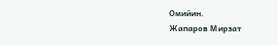Омийин.
Жапаров Мирзат